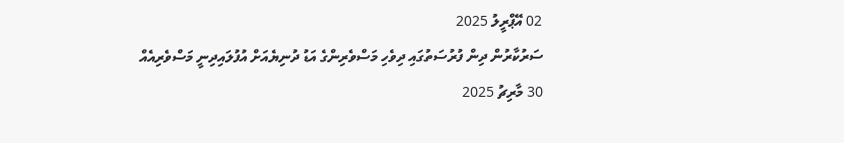02 އޭޕްރީލު 2025
ސަރުކާރުން ދިން ފުރުސަތުގައި ދިވެހި މަސްވެރިންގެ އަޑު ދުނިޔެއަށް އުފުލައިދިނީ މަސްވެރިއެއް
30 މާރިޗު 2025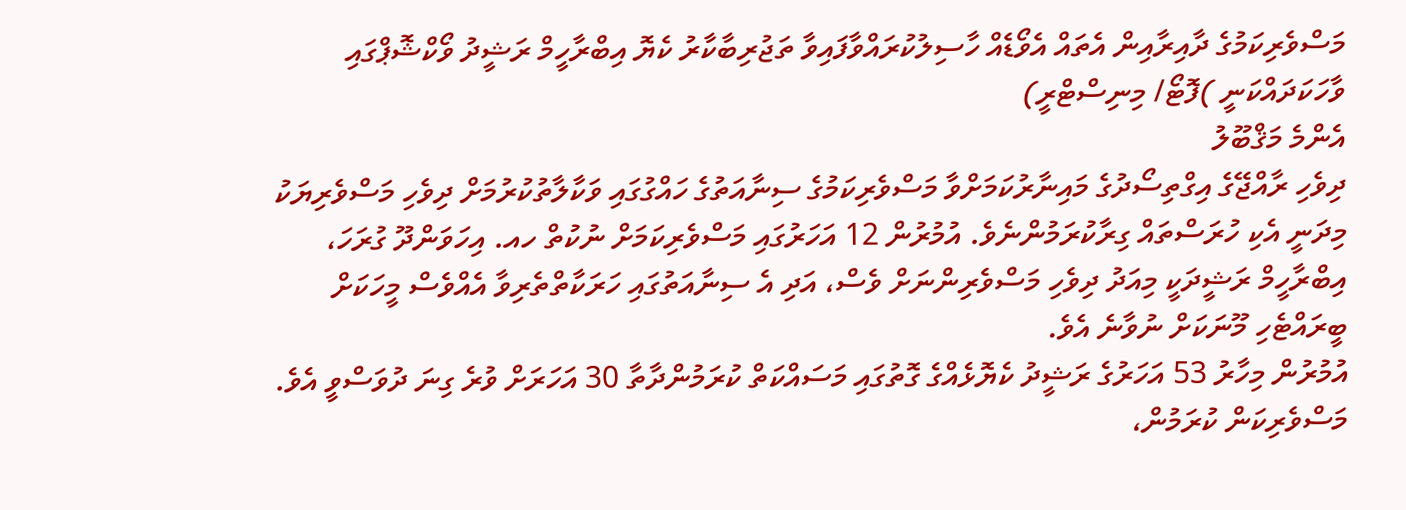މަސްވެރިކަމުގެ ދާއިރާއިން އެތައް އެވޯޑެއް ހާސިލުކުރައްވާފައިވާ ތަޖުރިބާކާރު ކެޔޮ އިބްރާހީމް ރަޝީދު ވޯކްޝޮޕްގައި ވާހަކަދައްކަނީ )ފޮޓޯ/ މިނިސްޓްރީ)
އެންމެ މަޤްބޫލު
ދިވެހި ރާއްޖޭގެ އިގްތިސޯދުގެ މައިނާރުކަމަށްވާ މަސްވެރިކަމުގެ ސިނާއަތުގެ ހައްގުގައި ވަކާލާތުކުރުމަށް ދިވެހި މަސްވެރިޔަކު މިދަނީ އެކި ހުރަސްތައް ގިރާކުރަމުންނެވެ. އުމުރުން 12 އަހަރުގައި މަސްވެރިކަމަށް ނުކުތް ހއ. އިހަވަންދޫ ގުރަހަ، އިބްރާހީމް ރަޝީދަކީ މިއަދު ދިވެހި މަސްވެރިންނަށް ވެސް، އަދި އެ ސިނާއަތުގައި ހަރަކާތްތެރިވާ އެއްވެސް މީހަކަށް ބީރައްޓެހި މޫނަކަށް ނުވާނެ އެވެ.
އުމުރުން މިހާރު 53 އަހަރުގެ ރަޝީދު ކެޔޮޅެއްގެ ގޮތުގައި މަސައްކަތް ކުރަމުންދާތާ 30 އަހަރަށް ވުރެ ގިނަ ދުވަސްވީ އެވެ. މަސްވެރިކަން ކުރަމުން،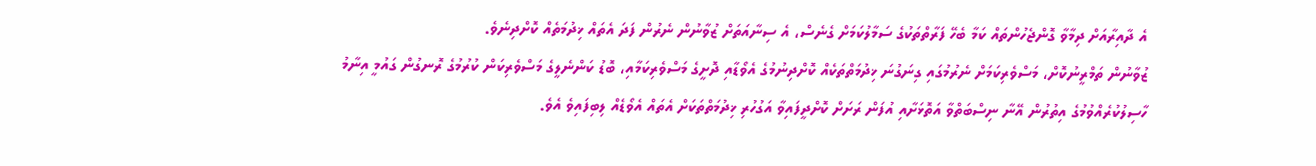އެ ދާއިރާއަށް ދިމާވާ ގޮންޖެހުންތައް ކަމާ ބެހޭ ފަރާތްތަކުގެ ސަމާލުކަމަށް ގެނެސް، އެ ސިނާއަތަށް ޒުވާނުން ނެރުން ފަދަ އެތައް ޚިދުމަތެއް ކޮށްދިނެވެ.
ޒުވާނުން ތަމްރީނުކޮށް، މަސްވެރިކަމަށް ނެރުމުގައި ގިނަގުނަ ޚިދުމަތްތަކެއް ކޮށްދިނުމުގެ އެވޯޑާއި ދޮށީގެ މަސްވެރިކަމާއި، ބޮޑު ކަންނެލީގެ މަސްވެރިކަން ކުރުމުގެ ރޮނގުން ގައުމީ އިނާމު ހާސިލުކުރެއްވުމުގެ އިތުރުން އޭނާ ނިސްބަތްވާ އަތޮޅަށާއި އުފަން ރަށަށް ކޮށްދީފައިވާ އަގުހުރި ޚިދުމަތްތަކަށް އެތައް އެވޯޑެއް ލިބިފައިވެ އެވެ.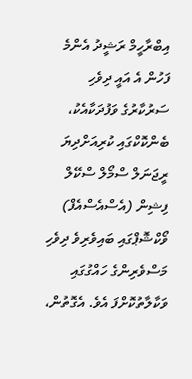އިބްރާހީމް ރަޝީދު އެންމެ ފަހުން އެ އައީ ދިވެހި ސަރުކާރުގެ ވަފުދަކާއެކު، ބެންކޮކްގައި ކުރިއަށްދިޔަ ރީޖަނަލް ސްމޯލް ސްކޭލް ފިޝިން (އެސްއެސްއެފް) ވޯކްޝޮޕްގައި ބައިވެރިވެ ދިވެހި މަސްވެރިންގެ ހައްގުގައި ވަކާލާތުކޮށްފަ އެވެ. އެގޮތުން،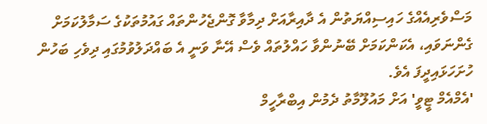މަސްވެރިއެއްގެ ހައިސިއްޔަތުން އެ ދާއިރާއަށް ދިމާވާ ގޮންޖެހުންތައް ގައުމުތަކުގެ ސަމާލުކަމަށް ގެންނަވައި، އެކަންކަމަށް ބޭނުންވާ ހައްލުތައް ވެސް އޭނާ ވަނީ އެ ބައްދަލުވުމުގައި ދިވެހި ބަހުން ހުށަހަޅައިދީފަ އެވެ.
'އެމްއެމް ޓީވީ' އަށް މައުލޫމާތު ދެމުން އިބްރާހީމް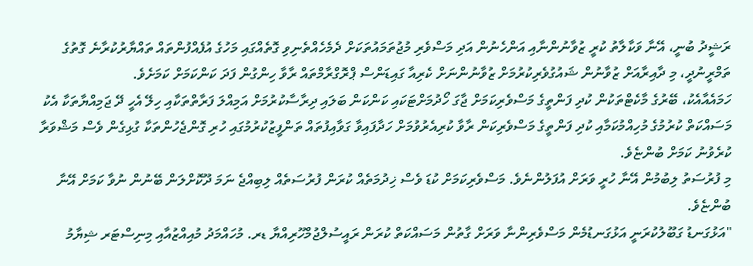ރަޝީދު ބުނީ، އޭނާ ވަކާލާތު ކުރީ ޒުވާނުންނާއި އަންހެނުން އަދި މަސްވެރި މުޖުތަމައުތަކަށް ދެމެހެއްތެނިވި ގޮތެއްގައި މަހުގެ އުފެއްފުންތައް ތައްޔާރުކުރާނެ ގޮތުގެ ތަމްރީނުދީ، މި ދާއިރާއަށް ޒުވާނުން ޝައުގުވެރިކުރުމަށް ޒުވާނުންނަށް ކެރިއާ ގައިޑަންސް ޕްރޮގްރާމްތައް ރާވާ ހިންގުން ފަދަ ކަންކަމަށް ކަމަށެވެ.
ހަމައެއާއެކު، ބޭރުގެ މާކެޓްތަކުން ކުދި ފަންތީގެ މަސްވެރިކަމަށް ޖާގަ ހޯދުމަށްޓަކައި ކަންކަން ބަލައި ދިރާސާކުރުމަށް އަމިއްލަ ފަރާތްތަކާއި ހިލޭ އެހީ ދޭ ޖަމިއްޔާތަކާ އެކު މަސައްކަތް ކުރުމުގެ މުހިއްމުކަމާއި ކުދި ފަންތީގެ މަސްވެރިކަން ރާވާ ކުރިއެރުވުމަށް ހަދާފައިވާ ގަވާއިފުތައް ތަންފީޒުކުރުމުގައި ހުރި ގޮންޖެހުންތަކާ ގުޅިގެން ވެސް މަޝްވަރާ ކުރެވުނު ކަމަށް ބުންޏެވެ.
މި ފުރުސަތު ލިބުމުން އޭނާ ހުރީ ވަރަށް އުފަލުންނެވެ. މަސްވެރިކަމަށް ކުޑަ ވެސް ޚިދުމަތެއް ކުރަން ފުރުސަތެއް ލިބިއްޖެ ނަމަ ދޫކޮށްލަން ބޭނުން ނުވާ ކަމަށް އޭނާ ބުންޏެވެ.
"އަޅުގަނޑު ގަބޫލުކުރަނީ އަޅުގަނޑުމެން މަސްވެރިންނާ ވަރަށް ގާތުން މަސައްކަތް ކުރަން ރައީސުލްޖުމްހޫރިއްޔާ ޑރ. މުހައްމަދު މުއިއްޒުއާއި މިނިސްޓަރ ޝިޔާމު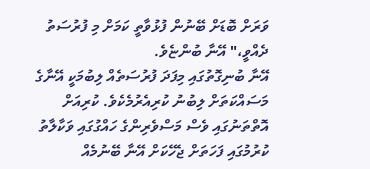ވަރަށް ބޮޑަށް ބޭނުން ފުޅުވާތީ ކަމަށް މި ފުރުސަތު ދެއްވީ،" އޭނާ ބުންޏެވެ.
އޭނާ ބުނިގޮތުގައި މިފަދަ ފުރުސަތެއް ލިބުމަކީ އޭނާގެ މަސައްކަތަށް ލިބުނު ކުރިއެރުމެކެވެ. ކުރިއަށް އޮތްތަނުގައި ވެސް މަސްވެރިންގެ ހައްގުގައި ވަކާލާތު ކުރުމުގައި ފަހަތަށް ޖެހޭކަށް އޭނާ ބޭނުމެއް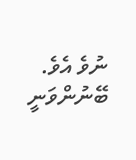ނުވެ އެވެ. ބޭނުންވަނީ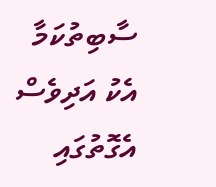ސާބިތުކަމާ އެކު އަދިވެސް އެގޮތުގައި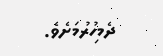ދެމިހުރުމަށެވެ.